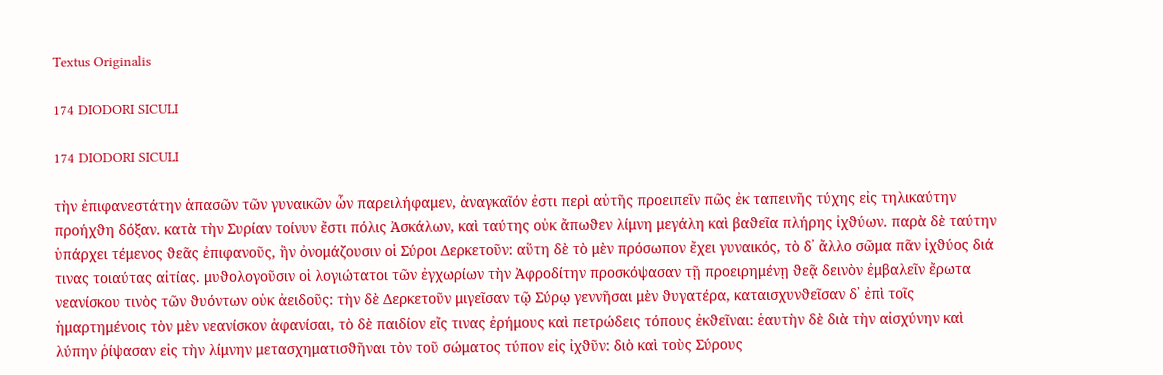Textus Originalis

174 DIODORI SICULI

174 DIODORI SICULI

τὴν ἐπιφανεστάτην ἁπασῶν τῶν γυναικῶν ὧν παρειλήφαμεν, ἀναγκαῖόν ἐστι περὶ αὐτῆς προειπεῖν πῶς ἐκ ταπεινῆς τύχης εἰς τηλικαύτην προήχϑη δόξαν. κατὰ τὴν Συρίαν τοίνυν ἔστι πόλις Ἀσκάλων, καὶ ταύτης οὐκ ἄπωϑεν λίμνη μεγάλη καὶ βαϑεῖα πλήρης ἰχϑύων. παρὰ δὲ ταύτην ὑπάρχει τέμενος ϑεᾶς ἐπιφανοῦς, ἣν ὀνομάζουσιν οἱ Σύροι Δερκετοῦν: αὕτη δὲ τὸ μὲν πρόσωπον ἔχει γυναικός, τὸ δ᾽ ἄλλο σῶμα πᾶν ἰχϑύος διά τινας τοιαύτας αἰτίας. μυϑολογοῦσιν οἱ λογιώτατοι τῶν ἐγχωρίων τὴν Ἀφροδίτην προσκόψασαν τῇ προειρημένῃ ϑεᾷ δεινὸν ἐμβαλεῖν ἔρωτα νεανίσκου τινὸς τῶν ϑυόντων οὐκ ἀειδοῦς: τὴν δὲ Δερκετοῦν μιγεῖσαν τῷ Σύρῳ γεννῆσαι μὲν ϑυγατέρα, καταισχυνϑεῖσαν δ᾽ ἐπὶ τοῖς ἡμαρτημένοις τὸν μὲν νεανίσκον ἀφανίσαι, τὸ δὲ παιδίον εἴς τινας ἐρήμους καὶ πετρώδεις τόπους ἐκϑεῖναι: ἑαυτὴν δὲ διὰ τὴν αἰσχύνην καὶ λύπην ῥίψασαν εἰς τὴν λίμνην μετασχηματισϑῆναι τὸν τοῦ σώματος τύπον εἰς ἰχϑῦν: διὸ καὶ τοὺς Σύρους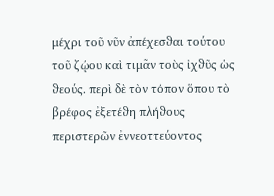μέχρι τοῦ νῦν ἀπέχεσϑαι τούτου τοῦ ζῴου καὶ τιμᾶν τοὺς ἰχϑῦς ὡς ϑεούς. περὶ δὲ τὸν τόπον ὅπου τὸ βρέφος ἐξετέϑη πλήϑους περιστερῶν ἐννεοττεύοντος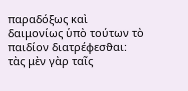παραδόξως καὶ δαιμονίως ὑπὸ τούτων τὸ παιδίον διατρέφεσϑαι: τὰς μὲν γὰρ ταῖς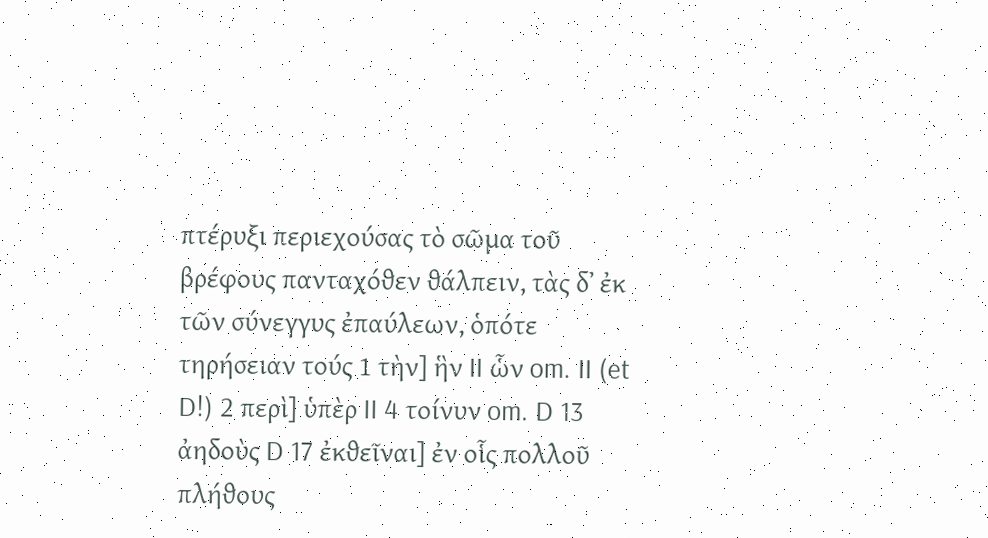πτέρυξι περιεχούσας τὸ σῶμα τοῦ βρέφους πανταχόϑεν ϑάλπειν, τὰς δ᾽ ἐκ τῶν σύνεγγυς ἐπαύλεων, ὁπότε τηρήσειαν τούς 1 τὴν] ἣν II ὧν om. II (et D!) 2 περὶ] ὑπὲρ II 4 τοίνυν om. D 13 ἀηδοὺς D 17 ἐκϑεῖναι] ἐν οἷς πολλοῦ πλήϑους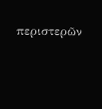περιστερῶν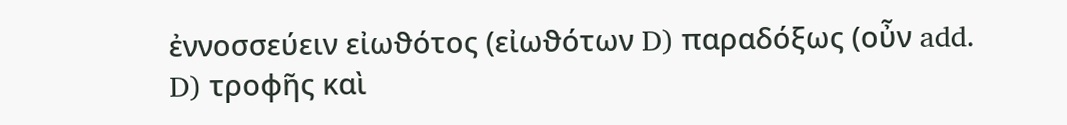ἐννοσσεύειν εἰωϑότος (εἰωϑότων D) παραδόξως (οὖν add. D) τροφῆς καὶ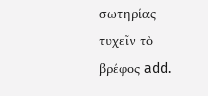σωτηρίας τυχεῖν τὸ βρέφος add.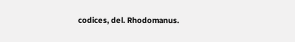codices, del. Rhodomanus.